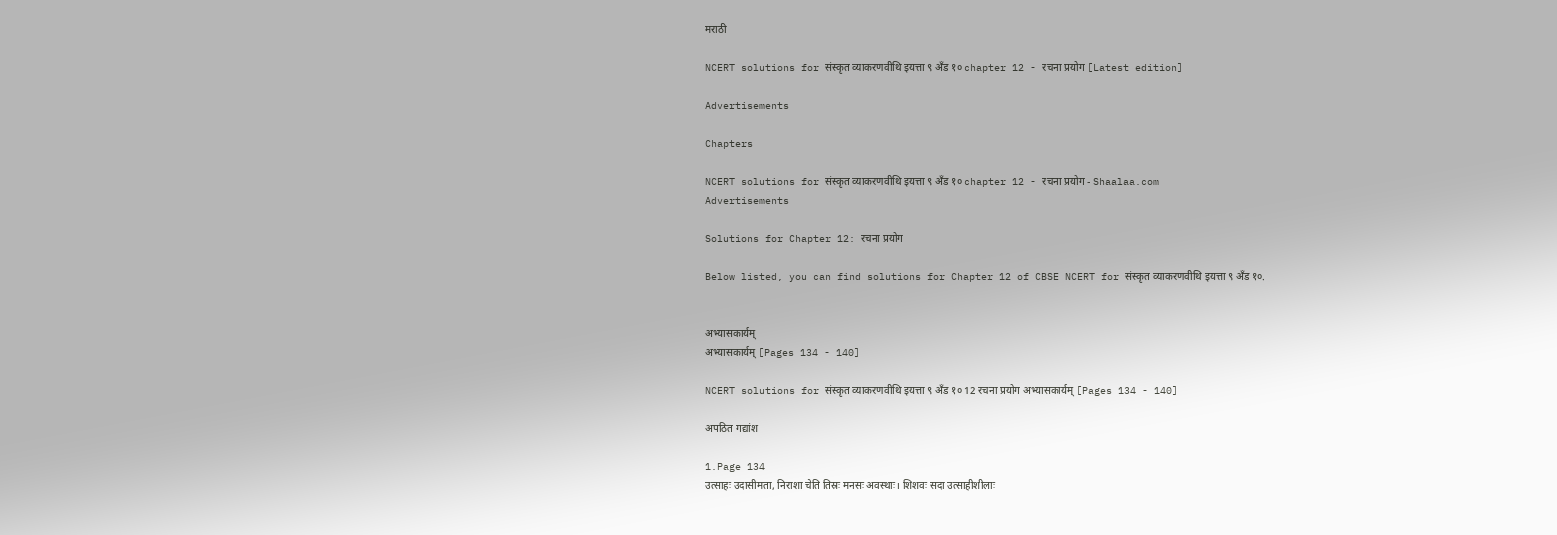मराठी

NCERT solutions for संस्कृत व्याकरणवीथि इयत्ता ९ अँड १० chapter 12 - रचना प्रयोग [Latest edition]

Advertisements

Chapters

NCERT solutions for संस्कृत व्याकरणवीथि इयत्ता ९ अँड १० chapter 12 - रचना प्रयोग - Shaalaa.com
Advertisements

Solutions for Chapter 12: रचना प्रयोग

Below listed, you can find solutions for Chapter 12 of CBSE NCERT for संस्कृत व्याकरणवीथि इयत्ता ९ अँड १०.


अभ्‍यासकार्यम्
अभ्‍यासकार्यम् [Pages 134 - 140]

NCERT solutions for संस्कृत व्याकरणवीथि इयत्ता ९ अँड १० 12 रचना प्रयोग अभ्‍यासकार्यम् [Pages 134 - 140]

अपठित गद्यांश

1.Page 134
उत्साहः उदासीमता, निराशा चेति तिस्रः मनसः अवस्थाः। शिशवः सदा उत्साहीशीलाः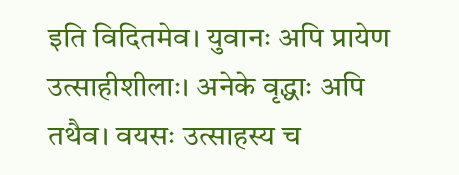इति विदितमेव। युवानः अपि प्रायेण उत्साहीशीलाः। अनेके वृद्धाः अपि तथैव। वयसः उत्साहस्य च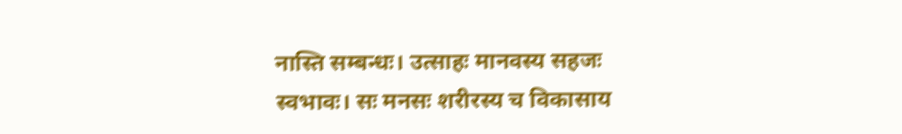नास्ति सम्बन्धः। उत्साहः मानवस्य सहजः स्वभावः। सः मनसः शरीरस्य च विकासाय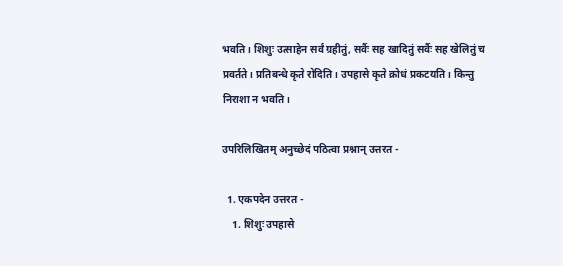भवति। शिशुः उत्साहेन सर्वं ग्रहीतुं, सर्वैः सह खादितुं सर्वैः सह खेलितुं च प्रवर्तते। प्रतिबन्धे कृते रोदिति। उपहासे कृते क्रोधं प्रकटयति। किन्तु निराशा न भवति।

उपरिलिखितम् अनुच्छेदं पठित्वा प्रश्नान् उत्तरत -

  1. एकपदेन उत्तरत -
    1. शिशुः उपहासे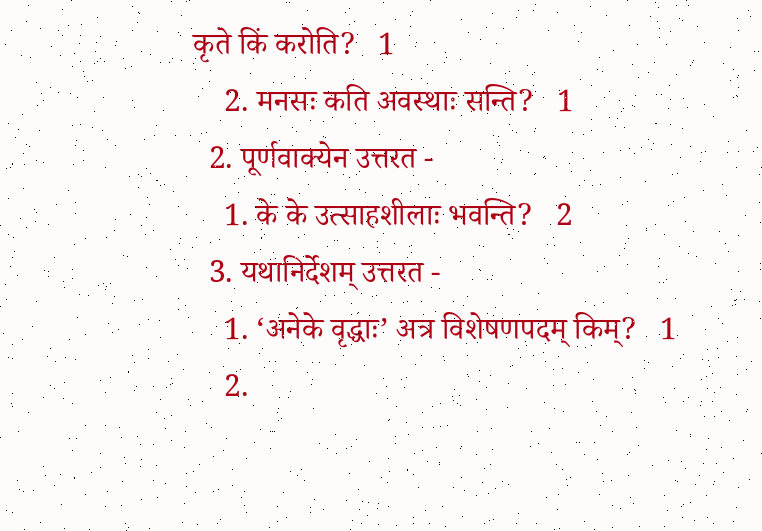कृते किं करोति?   1
    2. मनसः कति अवस्थाः सन्ति?   1
  2. पूर्णवाक्येन उत्तरत -
    1. के के उत्साहशीलाः भवन्ति?   2
  3. यथानिर्देशम् उत्तरत -
    1. ‘अनेके वृद्धाः’ अत्र विशेषणपदम् किम्?   1
    2.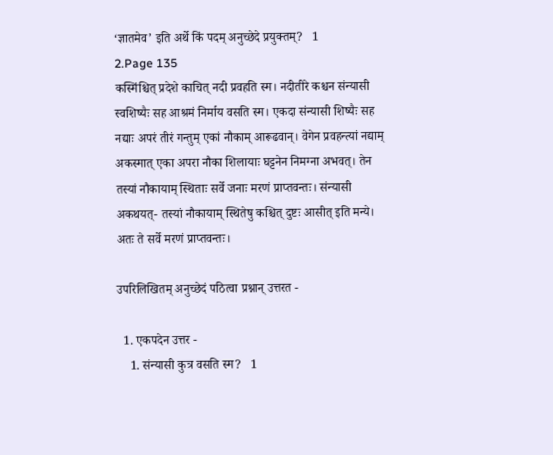‘ज्ञातमेव’ इति अर्थे किं पदम् अनुच्छेदे प्रयुक्तम्?   1
2.Page 135
कस्मिंश्चित् प्रदेशे काचित् नदी प्रवहति स्म। नदीतीरे कश्चन संन्यासी स्वशिष्यैः सह आश्रमं निर्माय वसति स्म। एकदा संन्यासी शिष्यैः सह नद्याः अपरं तीरं गन्तुम् एकां नौकाम् आरूढवान्। वेगेन प्रवहन्त्यां नद्याम् अकस्मात् एका अपरा नौका शिलायाः घट्टनेन निमग्ना अभवत्। तेन तस्यां नौकायाम् स्थिताः सर्वे जनाः मरणं प्राप्तवन्तः। संन्यासी अकथयत्- तस्यां नौकायाम् स्थितेषु कश्चित् दुष्टः आसीत् इति मन्ये। अतः ते सर्वे मरणं प्राप्तवन्तः।

उपरिलिखितम् अनुच्छेदं पठित्वा प्रश्नान् उत्तरत -

  1. एकपदेन उत्तर -
    1. संन्यासी कुत्र वसति स्म?   1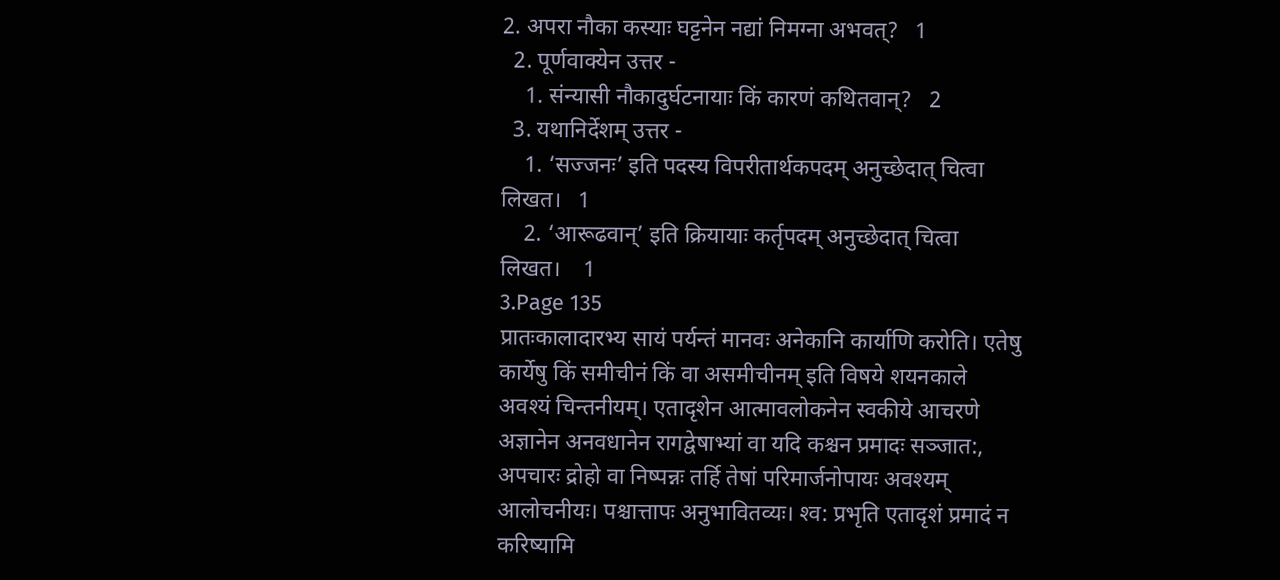2. अपरा नौका कस्याः घट्टनेन नद्यां निमग्ना अभवत्?   1
  2. पूर्णवाक्येन उत्तर -
    1. संन्यासी नौकादुर्घटनायाः किं कारणं कथितवान्?   2
  3. यथानिर्देशम् उत्तर -
    1. ‘सज्जनः’ इति पदस्य विपरीतार्थकपदम् अनुच्छेदात् चित्वा लिखत।   1
    2. ‘आरूढवान्’ इति क्रियायाः कर्तृपदम् अनुच्छेदात् चित्वा लिखत।    1
3.Page 135
प्रातःकालादारभ्य सायं पर्यन्तं मानवः अनेकानि कार्याणि करोति। एतेषु कार्येषु किं समीचीनं किं वा असमीचीनम् इति विषये शयनकाले अवश्यं चिन्तनीयम्। एतादृशेन आत्मावलोकनेन स्वकीये आचरणे अज्ञानेन अनवधानेन रागद्वेषाभ्यां वा यदि कश्चन प्रमादः सञ्जात:, अपचारः द्रोहो वा निष्पन्नः तर्हि तेषां परिमार्जनोपायः अवश्यम् आलोचनीयः। पश्चात्तापः अनुभावितव्यः। श्‍व: प्रभृति एतादृशं प्रमादं न करिष्यामि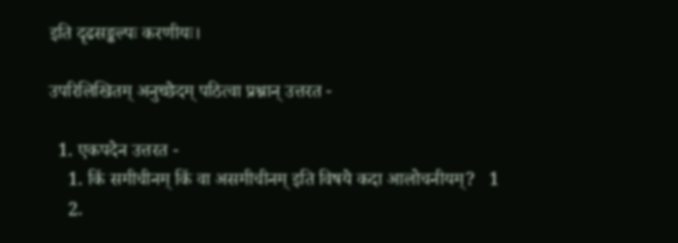इति दृढसङ्कल्पः करणीयः।

उपरिलिखितम् अनुच्छेदम् पठित्वा प्रश्नान् उत्तरत -

  1. एकपदेन उत्तरत -
    1. किं समीचीनम् किं वा असमीचीनम् इति विषये कदा आलोचनीयम्?   1
    2.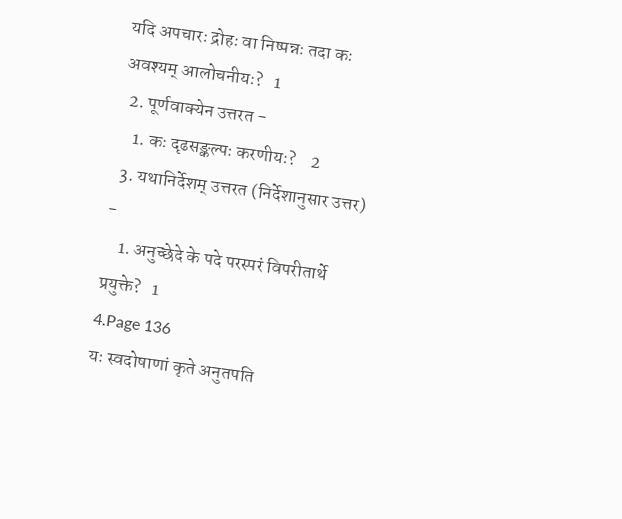यदि अपचारः द्रोहः वा निष्पन्नः तदा कः अवश्यम् आलोचनीयः?   1
  2. पूर्णवाक्येन उत्तरत -
    1. कः दृढसङ्कल्पः करणीयः?    2
  3. यथानिर्देशम् उत्तरत (निर्देशानुसार उत्तर) -
    1. अनुच्छेदे के पदे परस्परं विपरीतार्थे प्रयुक्ते?   1
4.Page 136
यः स्वदोषाणां कृते अनुतपति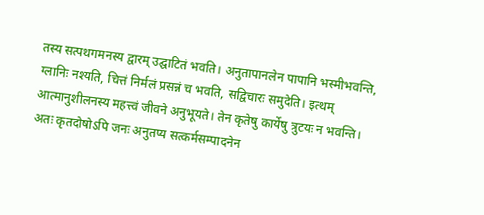तस्य सत्पथगमनस्य द्वारम् उद्घाटितं भवति। अनुतापानलेन पापानि भस्मीभवन्ति, ग्लानिः नश्यति, चित्तं निर्मलं प्रसन्नं च भवति, सद्विचारः समुदेति। इत्थम् आत्मानुशीलनस्य महत्त्वं जीवने अनुभूयते। तेन कृतेषु कार्येषु त्रुटयः न भवन्ति। अतः कृतदोषोऽपि जनः अनुतप्य सत्कर्मसम्पादनेन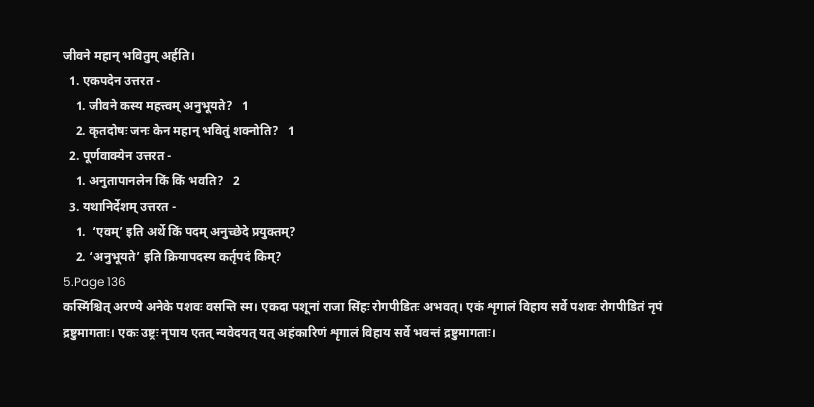जीवने महान् भवितुम् अर्हति।
  1. एकपदेन उत्तरत -
    1. जीवने कस्य महत्त्वम् अनुभूयते?   1
    2. कृतदोषः जनः केन महान् भवितुं शक्नोति?   1
  2. पूर्णवाक्येन उत्तरत -
    1. अनुतापानलेन किं किं भवति?   2
  3. यथानिर्देशम् उत्तरत -
    1.  ‘एवम्’ इति अर्थे किं पदम् अनुच्छेदे प्रयुक्तम्?
    2. ‘अनुभूयते’ इति क्रियापदस्य कर्तृपदं किम्?
5.Page 136
कस्मिंश्चित् अरण्ये अनेके पशवः वसन्ति स्म। एकदा पशूनां राजा सिंहः रोगपीडितः अभवत्। एकं शृगालं विहाय सर्वे पशवः रोगपीडितं नृपं द्रष्टुमागताः। एकः उष्ट्रः नृपाय एतत् न्यवेदयत् यत् अहंकारिणं शृगालं विहाय सर्वे भवन्तं द्रष्टुमागताः।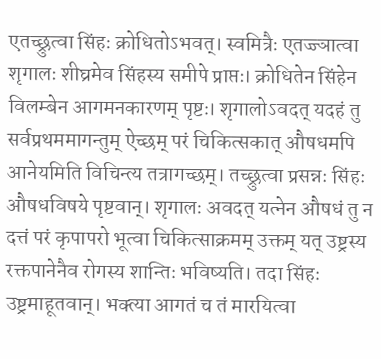एतच्छ्रुत्वा सिंहः क्रोधितोऽभवत्। स्वमित्रैः एतज्ज्ञात्वा शृगालः शीघ्रमेव सिंहस्य समीपे प्राप्तः। क्रोधितेन सिंहेन विलम्बेन आगमनकारणम् पृष्टः। शृगालोऽवदत् यदहं तु सर्वप्रथममागन्तुम् ऐच्छम् परं चिकित्सकात्‌ औषधमपि आनेयमिति विचिन्त्य तत्रागच्छम्। तच्छ्रुत्वा प्रसन्नः सिंहः औषधविषये पृष्टवान्। शृगालः अवदत् यत्नेन औषधं तु न दत्तं परं कृपापरो भूत्वा चिकित्साक्रमम् उक्तम् यत् उष्ट्रस्य रक्तपानेनैव रोगस्य शान्तिः भविष्यति। तदा सिंहः उष्ट्रमाहूतवान्। भक्त्या आगतं च तं मारयित्वा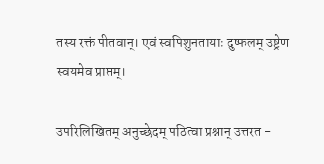तस्य रक्तं पीतवान्। एवं स्वपिशुनतायाः दुष्फलम् उष्ट्रेण स्वयमेव प्राप्तम्।

उपरिलिखितम्‌ अनुच्छेदम्‌ पठित्वा प्रश्नान्‌ उत्तरत -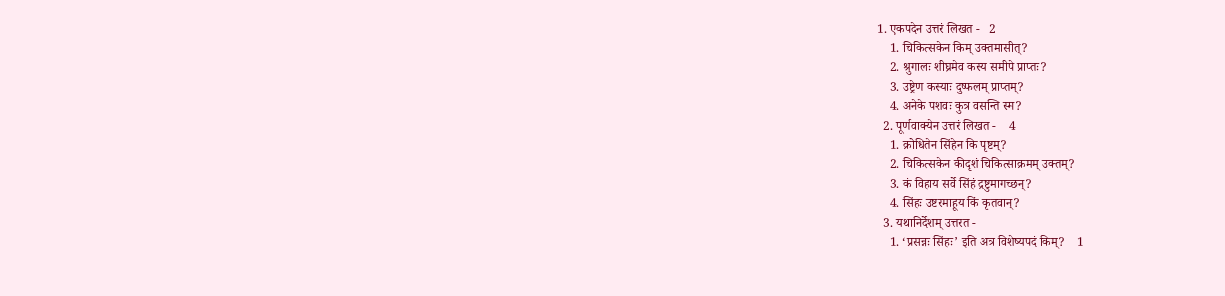1. एकपदेन उत्तरं लिखत -   2
    1. चिकित्सकेन किम्‌ उक्तमासीत्‌?
    2. श्रुगालः शीघ्रमेव कस्य समीपे प्राप्तः?
    3. उष्ट्रेण कस्याः दुष्फलम्‌ प्राप्तम्‌?
    4. अनेके पशवः कुत्र वसन्ति स्म?
  2. पूर्णवाक्येन उत्तरं लिखत -    4
    1. क्रोधितेन सिंहेन कि पृष्टम्‌?
    2. चिकित्सकेन कीदृशं चिकित्साक्रमम्‌ उक्तम्‌?
    3. कं विहाय सर्वे सिंहं द्रष्टुमागच्छन्?
    4. सिंहः उष्टरमाहूय किं कृतवान्‌?
  3. यथानिर्देशम् उत्तरत -
    1. ‘प्रसन्नः सिंहः’ इति अत्र विशेष्यपदं किम्?    1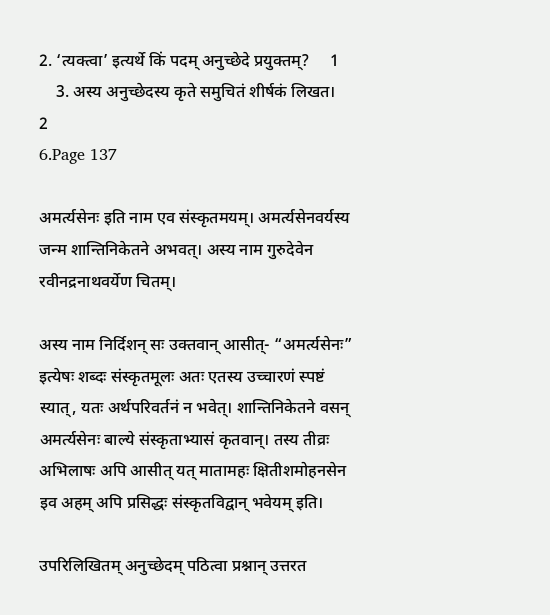2. ‘त्यक्त्वा’ इत्यर्थे किं पदम् अनुच्छेदे प्रयुक्तम्?     1
    3. अस्य अनुच्छेदस्य कृते समुचितं शीर्षकं लिखत।    2
6.Page 137

अमर्त्यसेनः इति नाम एव संस्कृतमयम्‌। अमर्त्यसेनवर्यस्य जन्म शान्तिनिकेतने अभवत्‌। अस्य नाम गुरुदेवेन रवीनद्रनाथवर्येण चितम्‌।

अस्य नाम निर्दिशन्‌ सः उक्तवान्‌ आसीत्‌- “अमर्त्यसेनः” इत्येषः शब्दः संस्कृतमूलः अतः एतस्य उच्चारणं स्पष्टं स्यात्‌, यतः अर्थपरिवर्तनं न भवेत्‌। शान्तिनिकेतने वसन्‌ अमर्त्यसेनः बाल्ये संस्कृताभ्यासं कृतवान्‌। तस्य तीव्रः अभिलाषः अपि आसीत्‌ यत्‌ मातामहः क्षितीशमोहनसेन इव अहम्‌ अपि प्रसिद्धः संस्कृतविद्वान् भवेयम्‌ इति।

उपरिलिखितम् अनुच्छेदम् पठित्वा प्रश्नान् उत्तरत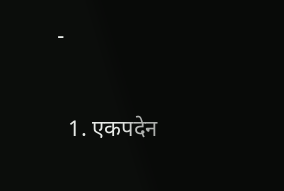-

  1. एकपदेन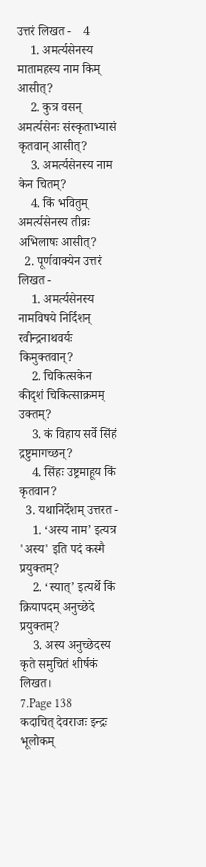उत्तरं लिखत -    4
    1. अमर्त्यसेनस्य मातामहस्य नाम किम् आसीत्?
    2. कुत्र वसन् अमर्त्यसेनः संस्कृताभ्यासं कृतवान् आसीत्?
    3. अमर्त्यसेनस्य नाम केन चितम्?
    4. किं भवितुम् अमर्त्यसेनस्य तीव्रः अभिलाषः आसीत्?
  2. पूर्णवाक्येन उत्तरं लिखत -
    1. अमर्त्यसेनस्य नामविषये निर्दिशन् रवीन्द्रनाथवर्यः किमुक्तवान्?
    2. चिकित्सकेन कीदृशं चिकित्साक्रमम् उक्तम्?
    3. कं विहाय सर्वे सिंहं द्रष्टुमागच्छन्?
    4. सिंहः उष्ट्रमाहूय किं कृतवान?
  3. यथानिर्देशम् उत्तरत -
    1. ‘अस्य नाम’ इत्यत्र 'अस्य' इति पदं कस्मै प्रयुक्तम्?
    2. ‘स्यात्’ इत्यर्थे किं क्रियापदम् अनुच्छेदे प्रयुक्तम्?
    3. अस्य अनुच्छेदस्य कृते समुचितं शीर्षकं लिखत।
7.Page 138
कदाचित् देवराजः इन्द्रः भूलोकम्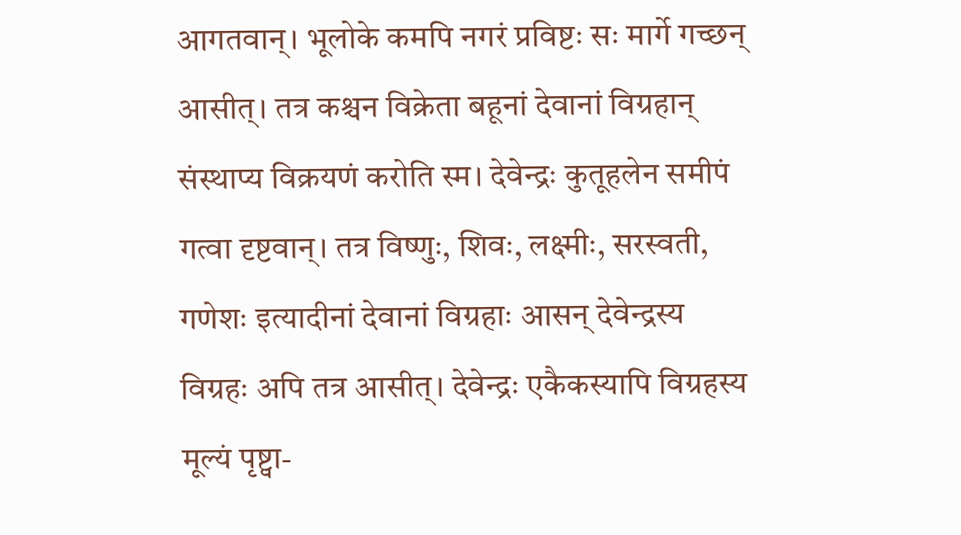आगतवान्। भूलोके कमपि नगरं प्रविष्टः सः मार्गे गच्छन् आसीत्। तत्र कश्चन विक्रेता बहूनां देवानां विग्रहान् संस्थाप्य विक्रयणं करोति स्म। देवेन्द्रः कुतूहलेन समीपं गत्वा दृष्टवान्। तत्र विष्णुः, शिवः, लक्ष्मीः, सरस्वती, गणेशः इत्यादीनां देवानां विग्रहाः आसन् देवेन्द्रस्य विग्रहः अपि तत्र आसीत्। देवेन्द्रः एकैकस्यापि विग्रहस्य मूल्यं पृष्ट्वा-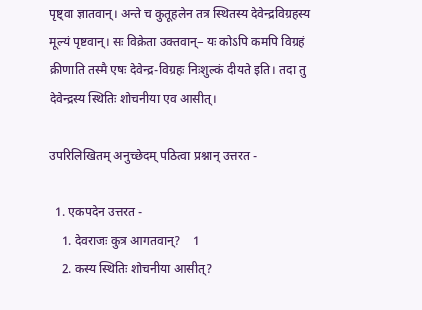पृष्ट्वा ज्ञातवान्। अन्ते च कुतूहलेन तत्र स्थितस्य देवेन्द्रविग्रहस्य मूल्यं पृष्टवान्। सः विक्रेता उक्तवान्− यः कोऽपि कमपि विग्रहं क्रीणाति तस्मै एषः देवेन्द्र-विग्रहः निःशुल्कं दीयते इति। तदा तु देवेन्द्रस्य स्थितिः शोचनीया एव आसीत्।

उपरिलिखितम् अनुच्छेदम् पठित्वा प्रश्नान् उत्तरत -

  1. एकपदेन उत्तरत -
    1. देवराजः कुत्र आगतवान्?    1
    2. कस्य स्थितिः शोचनीया आसीत्?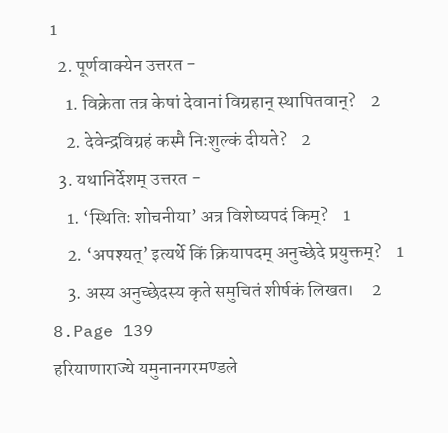1
  2. पूर्णवाक्येन उत्तरत -
    1. विक्रेता तत्र केषां देवानां विग्रहान् स्थापितवान्?    2
    2. देवेन्द्रविग्रहं कस्मै निःशुल्कं दीयते?    2
  3. यथानिर्देशम् उत्तरत -
    1. ‘स्थितिः शोचनीया’ अत्र विशेष्यपदं किम्?    1
    2. ‘अपश्यत्’ इत्यर्थे किं क्रियापदम् अनुच्छेदे प्रयुक्तम्?    1
    3. अस्य अनुच्छेदस्य कृते समुचितं शीर्षकं लिखत।     2
8.Page 139
हरियाणाराज्ये यमुनानगरमण्डले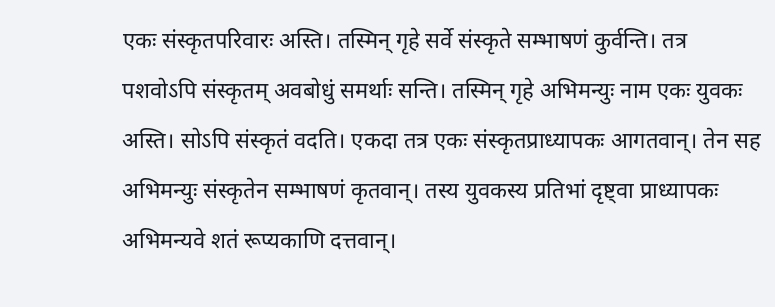एकः संस्कृतपरिवारः अस्ति। तस्मिन् गृहे सर्वे संस्कृते सम्भाषणं कुर्वन्ति। तत्र पशवोऽपि संस्कृतम् अवबोधुं समर्थाः सन्ति। तस्मिन् गृहे अभिमन्युः नाम एकः युवकः अस्ति। सोऽपि संस्कृतं वदति। एकदा तत्र एकः संस्कृतप्राध्यापकः आगतवान्। तेन सह अभिमन्युः संस्कृतेन सम्भाषणं कृतवान्। तस्य युवकस्य प्रतिभां दृष्ट्वा प्राध्यापकः अभिमन्यवे शतं रूप्यकाणि दत्तवान्।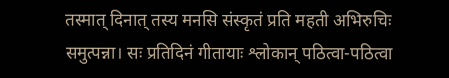तस्मात् दिनात् तस्य मनसि संस्कृतं प्रति महती अभिरुचिः समुत्पन्ना। सः प्रतिदिनं गीतायाः श्लोकान् पठित्वा-पठित्वा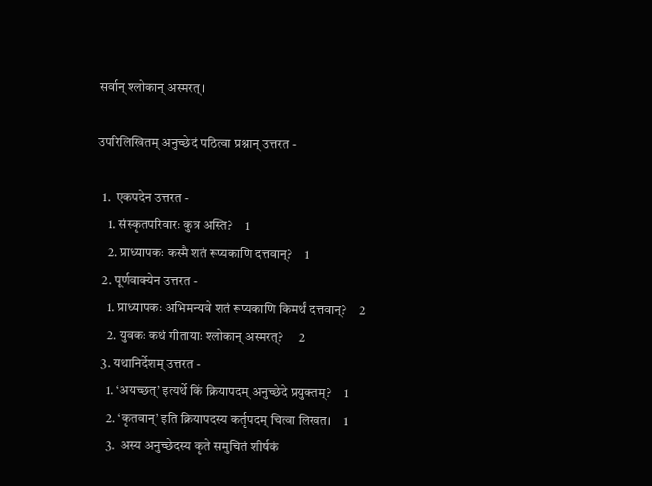सर्वान् श्लोकान् अस्मरत्।

उपरिलिखितम्‌ अनुच्छेदं पठित्वा प्रश्नान्‌ उत्तरत -

  1.  एकपदेन उत्तरत -
    1. संस्कृतपरिवारः कुत्र अस्ति?     1
    2. प्राध्यापकः कस्मै शतं रूप्यकाणि दत्तवान्‌?     1
  2. पूर्णवाक्येन उत्तरत -
    1. प्राध्यापकः अभिमन्यवे शतं रूप्यकाणि किमर्थं दत्तवान्‌?     2
    2. युवकः कथं गीतायाः श्लोकान्‌ अस्मरत्‌?      2
  3. यथानिर्देशम्‌ उत्तरत -
    1. ‘अयच्छत्‌’ इत्यर्थे किं क्रियापदम्‌ अनुच्छेदे प्रयुक्तम्‌?     1
    2. ‘कृतवान्‌’ इति क्रियापदस्य कर्तृपदम्‌ चित्वा लिखत।     1
    3.  अस्य अनुच्छेदस्य कृते समुचितं शीर्षकं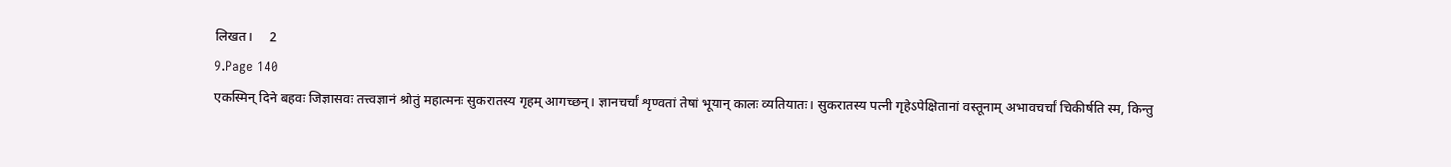लिखत।     2
9.Page 140
एकस्मिन् दिने बहवः जिज्ञासवः तत्त्वज्ञानं श्रोतुं महात्मनः सुकरातस्य गृहम् आगच्छन्। ज्ञानचर्चां शृण्वतां तेषां भूयान् कालः व्यतियातः। सुकरातस्य पत्नी गृहेऽपेक्षितानां वस्तूनाम् अभावचर्चां चिकीर्षति स्म, किन्तु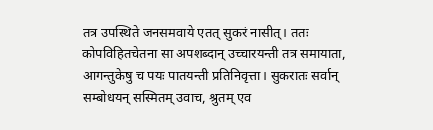तत्र उपस्थिते जनसमवाये एतत् सुकरं नासीत्। ततः कोपविहितचेतना सा अपशब्दान् उच्चारयन्ती तत्र समायाता, आगन्तुकेषु च पयः पातयन्ती प्रतिनिवृत्ता। सुकरातः सर्वान् सम्बोधयन् सस्मितम् उवाच, श्रुतम् एव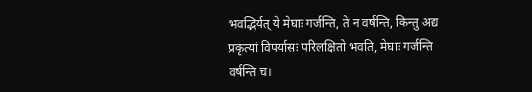भवद्भिर्यत् ये मेघाः गर्जन्ति, ते न वर्षन्ति, किन्तु अद्य प्रकृत्यां विपर्यासः परिलक्षितो भवति, मेघाः गर्जन्ति वर्षन्ति च।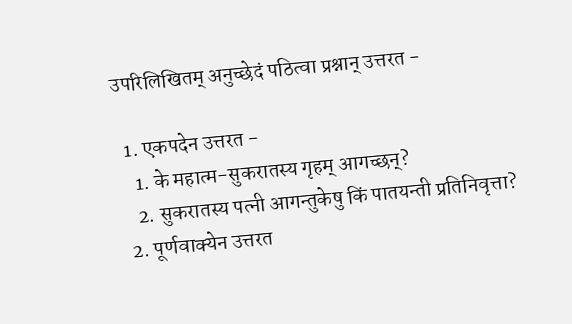उपरिलिखितम् अनुच्छेदं पठित्वा प्रश्नान् उत्तरत -

  1. एकपदेन उत्तरत -
    1. के महात्म-सुकरातस्य गृहम् आगच्छन्?
    2. सुकरातस्य पत्नी आगन्तुकेषु किं पातयन्ती प्रतिनिवृत्ता?
  2. पूर्णवाक्येन उत्तरत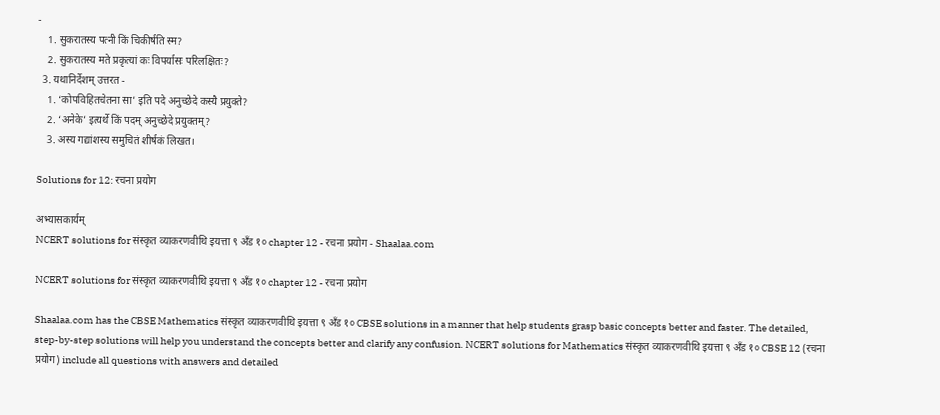-
    1. सुकरातस्य पत्नी किं चिकीर्षति स्म?
    2. सुकरातस्य मते प्रकृत्यां कः विपर्यासः परिलक्षितः?
  3. यथानिर्देशम् उत्तरत -
    1. ‘कोपविहितचेतना सा’ इति पदे अनुच्छेदे कस्यै प्रयुक्ते?
    2. ‘अनेके’ इत्यर्थे किं पदम् अनुच्छेदे प्रयुक्तम्?
    3. अस्य गद्यांशस्य समुचितं शीर्षकं लिखत।

Solutions for 12: रचना प्रयोग

अभ्‍यासकार्यम्
NCERT solutions for संस्कृत व्याकरणवीथि इयत्ता ९ अँड १० chapter 12 - रचना प्रयोग - Shaalaa.com

NCERT solutions for संस्कृत व्याकरणवीथि इयत्ता ९ अँड १० chapter 12 - रचना प्रयोग

Shaalaa.com has the CBSE Mathematics संस्कृत व्याकरणवीथि इयत्ता ९ अँड १० CBSE solutions in a manner that help students grasp basic concepts better and faster. The detailed, step-by-step solutions will help you understand the concepts better and clarify any confusion. NCERT solutions for Mathematics संस्कृत व्याकरणवीथि इयत्ता ९ अँड १० CBSE 12 (रचना प्रयोग) include all questions with answers and detailed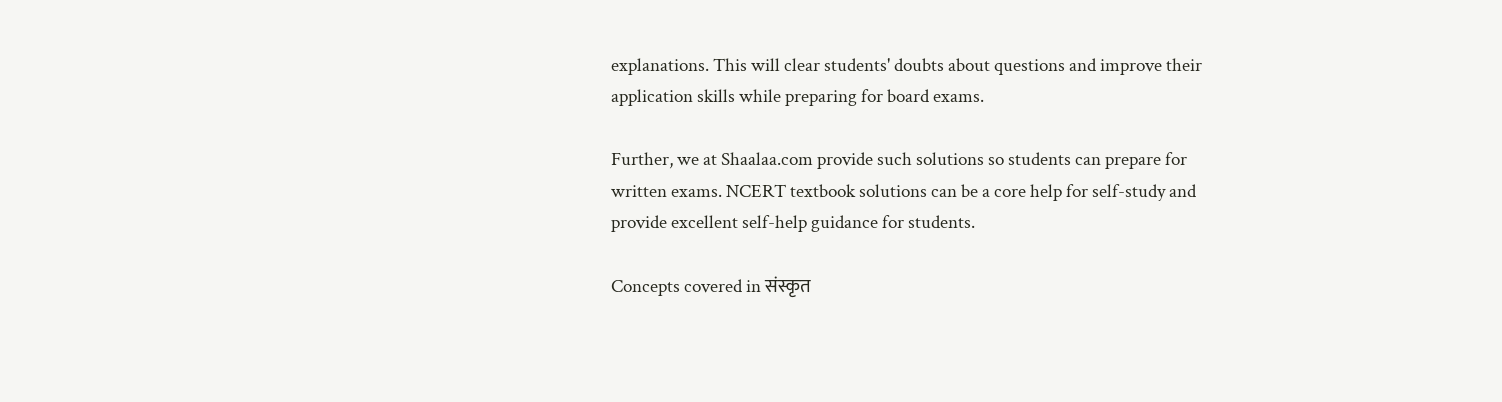explanations. This will clear students' doubts about questions and improve their application skills while preparing for board exams.

Further, we at Shaalaa.com provide such solutions so students can prepare for written exams. NCERT textbook solutions can be a core help for self-study and provide excellent self-help guidance for students.

Concepts covered in संस्कृत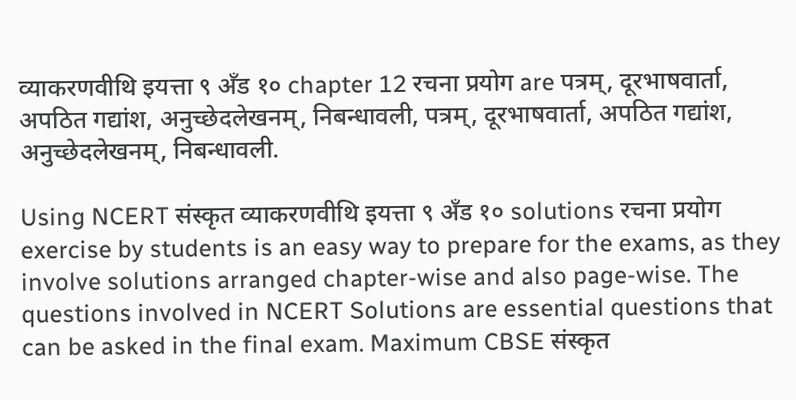व्याकरणवीथि इयत्ता ९ अँड १० chapter 12 रचना प्रयोग are पत्रम्, दूरभाषवार्ता, अपठित गद्यांश, अनुच्छेदलेखनम्, निबन्‍धावली, पत्रम्, दूरभाषवार्ता, अपठित गद्यांश, अनुच्छेदलेखनम्, निबन्‍धावली.

Using NCERT संस्कृत व्याकरणवीथि इयत्ता ९ अँड १० solutions रचना प्रयोग exercise by students is an easy way to prepare for the exams, as they involve solutions arranged chapter-wise and also page-wise. The questions involved in NCERT Solutions are essential questions that can be asked in the final exam. Maximum CBSE संस्कृत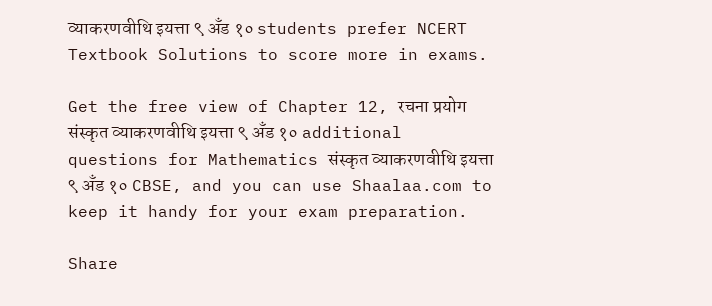व्याकरणवीथि इयत्ता ९ अँड १० students prefer NCERT Textbook Solutions to score more in exams.

Get the free view of Chapter 12, रचना प्रयोग संस्कृत व्याकरणवीथि इयत्ता ९ अँड १० additional questions for Mathematics संस्कृत व्याकरणवीथि इयत्ता ९ अँड १० CBSE, and you can use Shaalaa.com to keep it handy for your exam preparation.

Share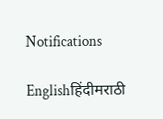Notifications

Englishहिंदीमराठी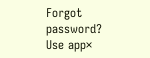Forgot password?
Use app×